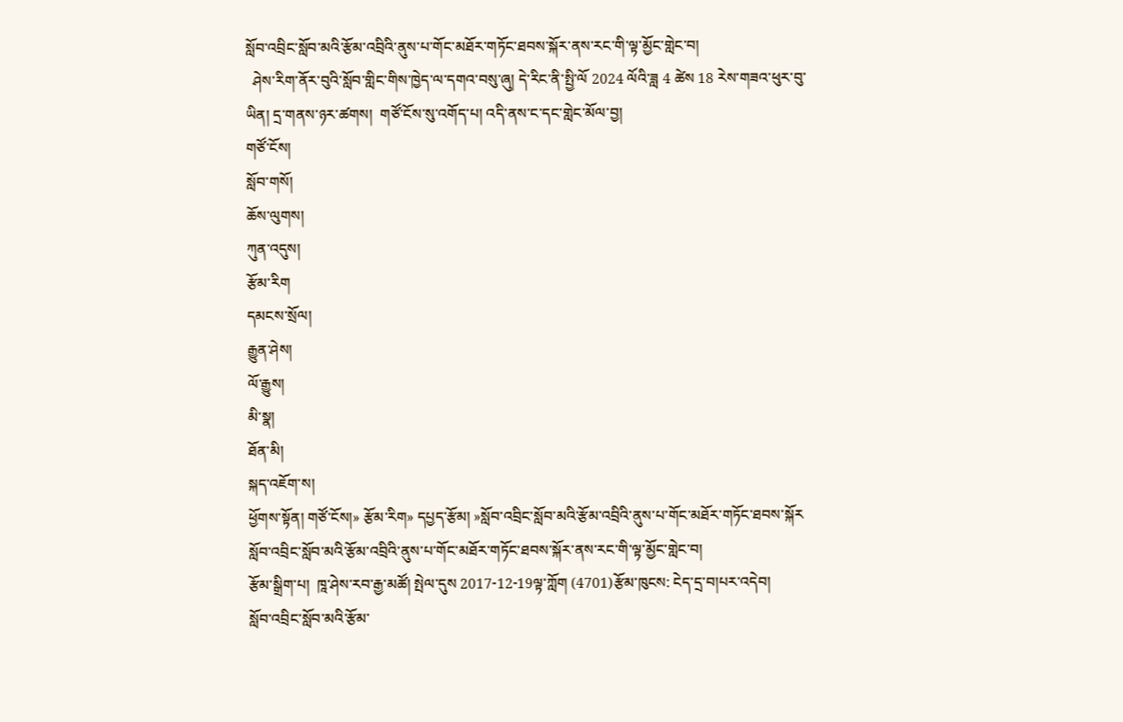སློབ་འབྲིང་སློབ་མའི་རྩོམ་འབྲིའི་ནུས་པ་གོང་མཐོར་གཏོང་ཐབས་སྐོར་ནས་རང་གི་ལྟ་མྱོང་གླེང་བ།
  ཤེས་རིག་ནོར་བུའི་སློབ་གླིང་གིས་ཁྱེད་ལ་དགའ་བསུ་ཞུ། དེ་རིང་ནི་སྤྱི་ལོ 2024 ལོའི་ཟླ 4 ཚེས 18 རེས་གཟའ་ཕུར་བུ་ཡིན། དྲ་གནས་ཉར་ཚགས།  གཙོ་ངོས་སུ་འགོད་པ། འདི་ནས་ང་དང་གླེང་མོལ་བྱ།
གཙོ་ངོས།
སློབ་གསོ།
ཆོས་ལུགས།
ཀུན་འདུས།
རྩོམ་རིག
དམངས་སྲོལ།
རྒྱུན་ཤེས།
ལོ་རྒྱུས།
མི་སྣ།
ཐོན་མི།
སྐད་འཇོག་ས།
ཕྱོགས་སྟོན། གཙོ་ངོས།» རྩོམ་རིག» དཔྱད་རྩོམ། »སློབ་འབྲིང་སློབ་མའི་རྩོམ་འབྲིའི་ནུས་པ་གོང་མཐོར་གཏོང་ཐབས་སྐོར
སློབ་འབྲིང་སློབ་མའི་རྩོམ་འབྲིའི་ནུས་པ་གོང་མཐོར་གཏོང་ཐབས་སྐོར་ནས་རང་གི་ལྟ་མྱོང་གླེང་བ།
རྩོམ་སྒྲིག་པ།  ཁཱ་ཤེས་རབ་རྒྱ་མཚོ། སྤེལ་དུས 2017-12-19ལྟ་ཀློག (4701)རྩོམ་ཁུངས: ངེད་དྲ་བ།པར་འདེབ།
སློབ་འབྲིང་སློབ་མའི་རྩོམ་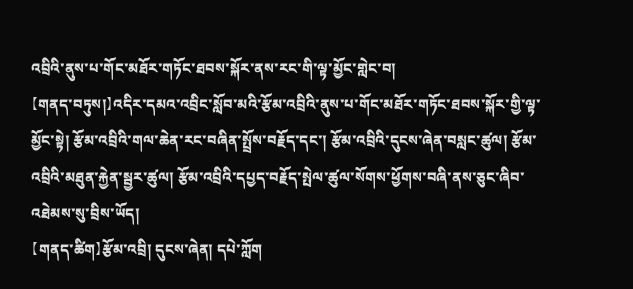འབྲིའི་ནུས་པ་གོང་མཐོར་གཏོང་ཐབས་སྐོར་ནས་རང་གི་ལྟ་མྱོང་གླེང་བ།
【གནད་བཏུས།】འདིར་དམའ་འབྲིང་སློབ་མའི་རྩོམ་འབྲིའི་ནུས་པ་གོང་མཐོར་གཏོང་ཐབས་སྐོར་གྱི་ལྟ་མྱོང་སྟེ། རྩོམ་འབྲིའི་གལ་ཆེན་རང་བཞིན་སྤྲོས་བརྗོད་དང་། རྩོམ་འབྲིའི་དུངས་ཞེན་བསླང་ཚུལ། རྩོམ་འབྲིའི་མཐུན་རྐྱེན་སྦྱར་ཚུལ། རྩོམ་འབྲིའི་དཔྱད་བརྗོད་སྤེལ་ཚུལ་སོགས་ཕྱོགས་བཞི་ནས་ཅུང་ཞིབ་འཐེམས་སུ་བྲིས་ཡོད།
【གནད་ཚིག】རྩོམ་འབྲི། དུངས་ཞེན། དཔེ་ཀློག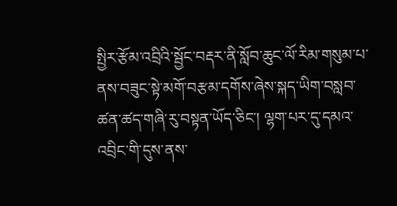སྤྱིར་རྩོམ་འབྲིའི་སྦྱོང་བརྡར་ནི་སློབ་ཆུང་ལོ་རིམ་གསུམ་པ་ནས་བཟུང་སྟེ་མགོ་བརྩམ་དགོས་ཞེས་སྐད་ཡིག་བསླབ་ཚན་ཚད་གཞི་རུ་བསྟན་ཡོད་ཅིང་། ལྷག་པར་དུ་དམའ་འབྲིང་གི་དུས་ནས་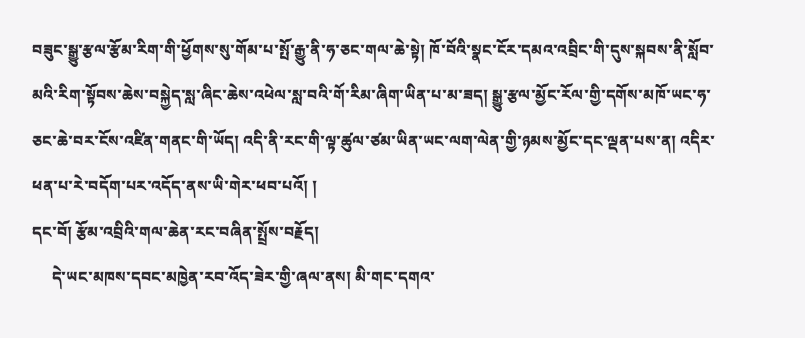བཟུང་སྒྱུ་རྩལ་རྩོམ་རིག་གི་ཕྱོགས་སུ་གོམ་པ་སྤོ་རྒྱུ་ནི་ཧ་ཅང་གལ་ཆེ་སྟེ། ཁོ་བོའི་སྣང་ངོར་དམའ་འབྲིང་གི་དུས་སྐབས་ནི་སློབ་མའི་རིག་སྟོབས་ཆེས་བསྐྱེད་སླ་ཞིང་ཆེས་འཕེལ་སླ་བའི་གོ་རིམ་ཞིག་ཡིན་པ་མ་ཟད། སྒྱུ་རྩལ་མྱོང་རོལ་གྱི་དགོས་མཁོ་ཡང་ཧ་ཅང་ཆེ་བར་ངོས་འཛིན་གནང་གི་ཡོད། འདི་ནི་རང་གི་ལྟ་ཚུལ་ཙམ་ཡིན་ཡང་ལག་ལེན་གྱི་ཉམས་མྱོང་དང་ལྡན་པས་ན། འདིར་ཕན་པ་རེ་བདོག་པར་འདོད་ནས་ཡི་གེར་ཕབ་པའོ། །
དང་བོ། རྩོམ་འབྲིའི་གལ་ཆེན་རང་བཞིན་སྤྲོས་བརྗོད།
     དེ་ཡང་མཁས་དབང་མཁྱེན་རབ་འོད་ཟེར་གྱི་ཞལ་ནས། མི་གང་དགའ་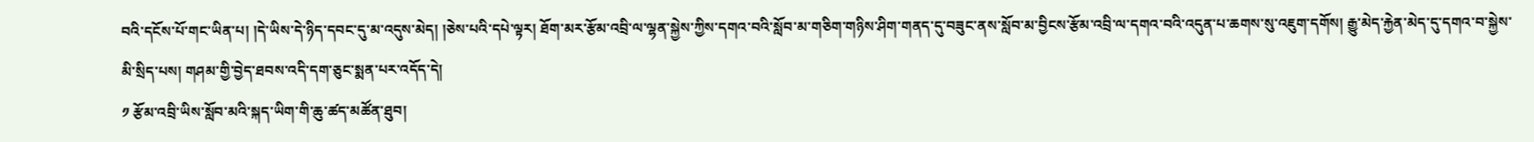བའི་དངོས་པོ་གང་ཡིན་པ། །དེ་ཡིས་དེ་ཉིད་དབང་དུ་མ་འདུས་མེད། །ཅེས་པའི་དཔེ་ལྟར། ཐོག་མར་རྩོམ་འབྲི་ལ་ལྷན་སྐྱེས་ཀྱིས་དགའ་བའི་སློབ་མ་གཅིག་གཉིས་ཤིག་གནད་དུ་བཟུང་ནས་སློབ་མ་བྱིངས་རྩོམ་འབྲི་ལ་དགའ་བའི་འདུན་པ་ཆགས་སུ་འཇུག་དགོས། རྒྱུ་མེད་རྐྱེན་མེད་དུ་དགའ་བ་སྐྱེས་མི་སྲིད་པས། གཤམ་གྱི་བྱེད་ཐབས་འདི་དག་ཅུང་སྨན་པར་འདོད་དེ།
༡ རྩོམ་འབྲི་ཡིས་སློབ་མའི་སྐད་ཡིག་གི་ཆུ་ཚད་མཚོན་ཐུབ།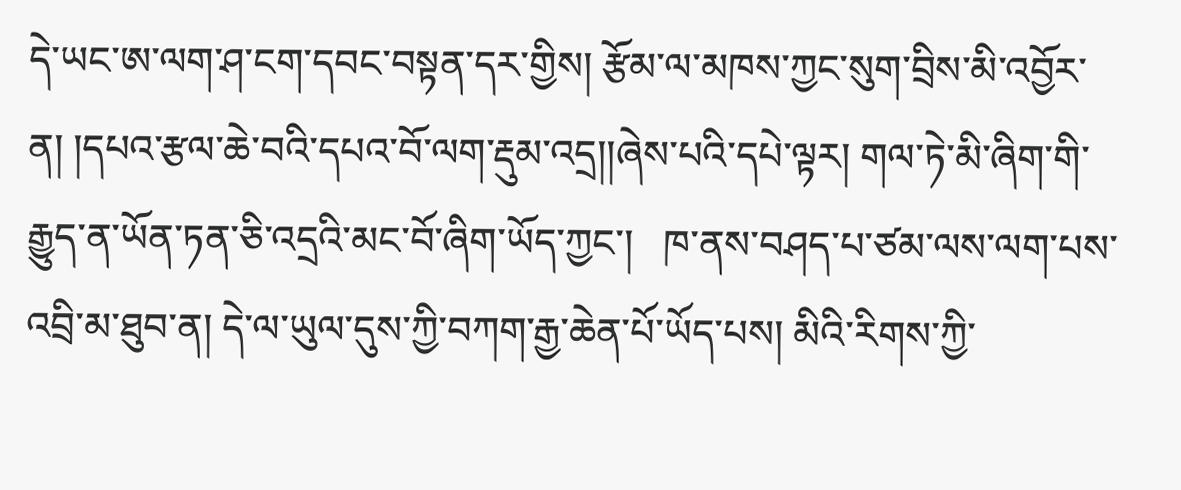དེ་ཡང་ཨ་ལག་ཤ་ངག་དབང་བསྟན་དར་གྱིས། རྩོམ་ལ་མཁས་ཀྱང་སུག་བྲིས་མི་འབྱོར་ན། །དཔའ་རྩལ་ཆེ་བའི་དཔའ་བོ་ལག་རྡུམ་འདྲ།།ཞེས་པའི་དཔེ་ལྟར། གལ་ཏེ་མི་ཞིག་གི་རྒྱུད་ན་ཡོན་ཏན་ཅི་འདྲའི་མང་བོ་ཞིག་ཡོད་ཀྱང་།   ཁ་ནས་བཤད་པ་ཙམ་ལས་ལག་པས་འབྲི་མ་ཐུབ་ན། དེ་ལ་ཡུལ་དུས་ཀྱི་བཀག་རྒྱ་ཆེན་པོ་ཡོད་པས། མིའི་རིགས་ཀྱི་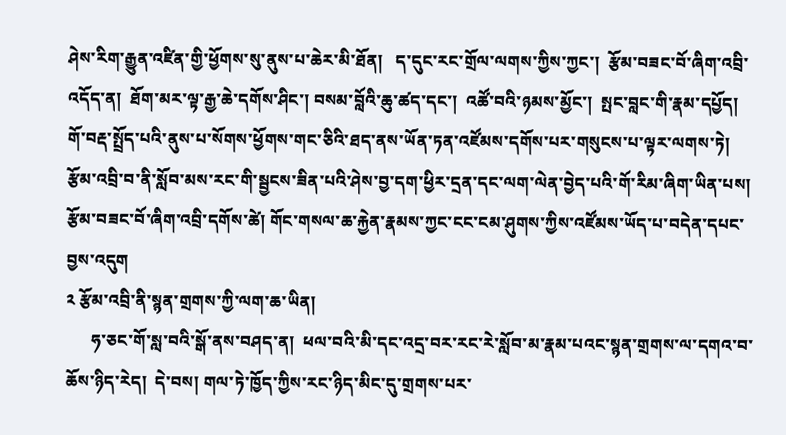ཤེས་རིག་རྒྱུན་འཛིན་གྱི་ཕྱོགས་སུ་ནུས་པ་ཆེར་མི་ཐོན།   ད་དུང་རང་གྲོལ་ལགས་ཀྱིས་ཀྱང་།  རྩོམ་བཟང་བོ་ཞིག་འབྲི་འདོད་ན།  ཐོག་མར་ལྟ་རྒྱ་ཆེ་དགོས་ཤིང་། བསམ་བློའི་ཆུ་ཚད་དང་།  འཚོ་བའི་ཉམས་མྱོང་།  སྤང་བླང་གི་རྣམ་དཔྱོད། གོ་བརྡ་སྤྲོད་པའི་ནུས་པ་སོགས་ཕྱོགས་གང་ཅིའི་ཐད་ནས་ཡོན་ཏན་འཛོམས་དགོས་པར་གསུངས་པ་ལྟར་ལགས་ཏེ། རྩོམ་འབྲི་བ་ནི་སློབ་མས་རང་གི་སྦྱངས་ཟིན་པའི་ཤེས་བྱ་དག་ཕྱིར་དྲན་དང་ལག་ལེན་བྱེད་པའི་གོ་རིམ་ཞིག་ཡིན་པས། རྩོམ་བཟང་བོ་ཞིག་འབྲི་དགོས་ཚེ། གོང་གསལ་ཆ་རྐྱེན་རྣམས་ཀྱང་ངང་ངམ་ཤུགས་ཀྱིས་འཛོམས་ཡོད་པ་བདེན་དཔང་བྱས་འདུག
༢ རྩོམ་འབྲི་ནི་སྙན་གྲགས་ཀྱི་ལག་ཆ་ཡིན།
      ཧ་ཅང་གོ་སླ་བའི་སྒོ་ནས་བཤད་ན།  ཕལ་བའི་མི་དང་འདྲ་བར་རང་རེ་སློབ་མ་རྣམ་པའང་སྙན་གྲགས་ལ་དགའ་བ་ཆོས་ཉིད་རེད།  དེ་བས། གལ་ཏེ་ཁྱོད་ཀྱིས་རང་ཉིད་མིང་དུ་གྲགས་པར་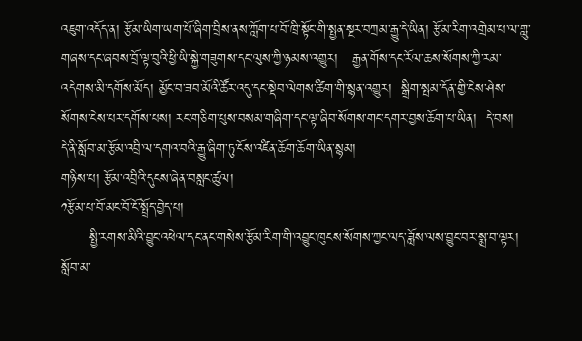འཇུག་འདོད་ན། རྩོམ་ཡིག་ཡག་པོ་ཞིག་བྲིས་ནས་ཀློག་པ་བོ་ཁྲི་སྟོང་གི་སྤྱན་སྔར་བཀྲམ་རྒྱུ་དེ་ཡིན། རྩོམ་རིག་འགྲེམ་པ་ལ་གླུ་གཞས་དང་ཞབས་བྲོ་ལྟ་བུའི་ཕྱི་ཡི་སྐྱེ་གཟུགས་དང་ལུས་ཀྱི་ཉམས་འགྱུར།   རྒྱན་གོས་དང་རོལ་ཆས་སོགས་ཀྱི་རམ་འདེགས་མི་དགོས་མོད། མྱོང་བ་ཟབ་མོའི་ཚོར་འདུ་དང་སྡེབ་ལེགས་ཚིག་གི་སྙན་འགྱུར།  སྒྲིག་སྤམ་དོན་གྱི་ངེས་ཤེས་སོགས་ངེས་པར་དགོས་པས། རང་གཅིག་པུས་བསམ་གཞིག་དང་ལྟ་ཞིབ་སོགས་གང་དགར་བྱས་ཆོག་པ་ཡིན།  དེ་བས།   དེ་ནི་སློབ་མ་རྩོམ་འབྲི་ལ་དགའ་བའི་རྒྱུ་ཞིག་ཏུ་ངོས་འཛིན་ཆོག་ཆོག་ཡིན་སྙམ།
གཉིས་པ། རྩོམ་འབྲིའི་དུངས་ཞེན་བསླང་ཚུལ།
༡རྩོམ་པ་བོ་མང་བོ་ངོ་སྤྲོད་བྱེད་པ།
      སྤྱི་རགས་མིའི་བྱུང་འཕེལ་དང་ནང་གསེས་རྩོམ་རིག་གི་འབྱུང་ཁུངས་སོགས་ཀྱང་ལད་ཟློས་ལས་བྱུང་བར་སྨྲ་བ་ལྟར། སློབ་མ་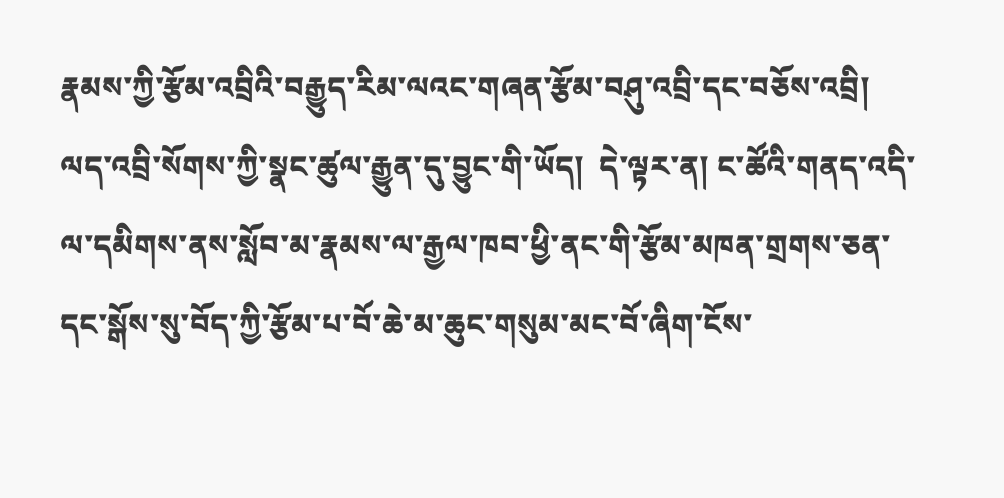རྣམས་ཀྱི་རྩོམ་འབྲིའི་བརྒྱུད་རིམ་ལའང་གཞན་རྩོམ་བཤུ་འབྲི་དང་བཅོས་འབྲི།   ལད་འབྲི་སོགས་ཀྱི་སྣང་ཚུལ་རྒྱུན་དུ་བྱུང་གི་ཡོད།  དེ་ལྟར་ན། ང་ཚོའི་གནད་འདི་ལ་དམིགས་ནས་སློབ་མ་རྣམས་ལ་རྒྱལ་ཁབ་ཕྱི་ནང་གི་རྩོམ་མཁན་གྲགས་ཅན་དང་སྒོས་སུ་བོད་ཀྱི་རྩོམ་པ་བོ་ཆེ་མ་ཆུང་གསུམ་མང་བོ་ཞིག་ངོས་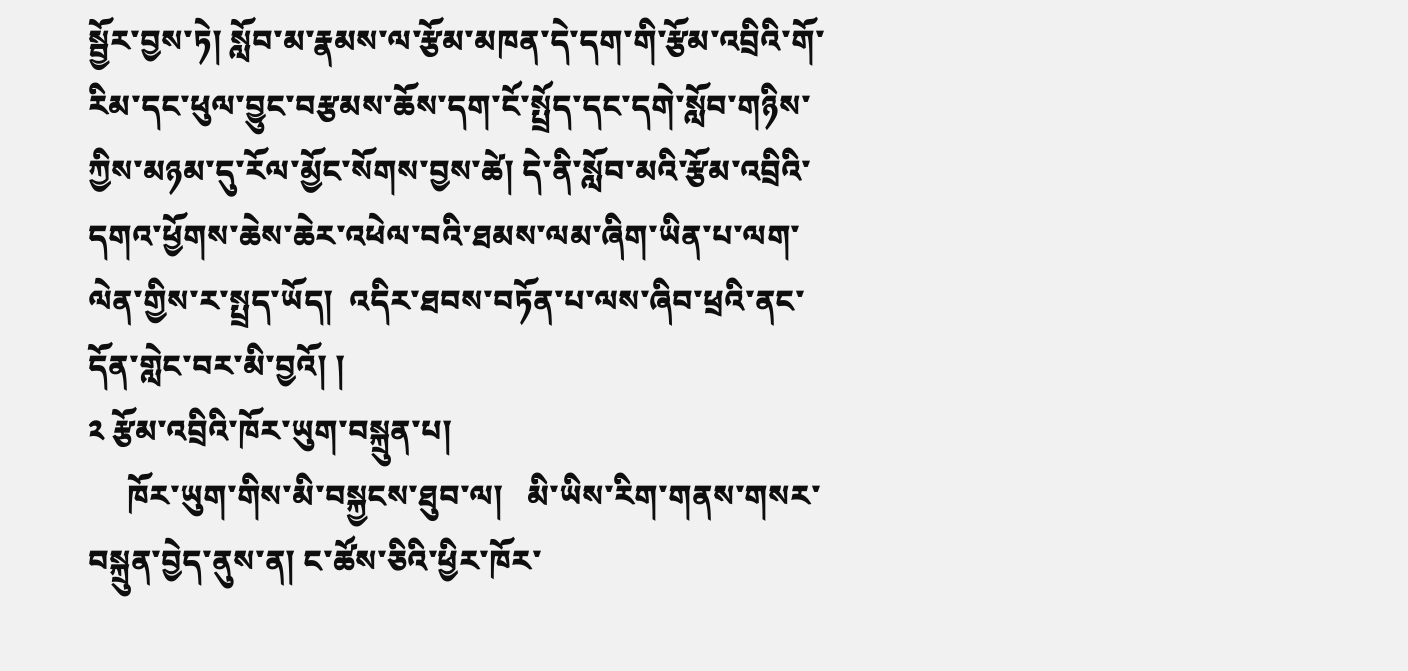སྦྱོར་བྱས་ཏེ། སློབ་མ་རྣམས་ལ་རྩོམ་མཁན་དེ་དག་གི་རྩོམ་འབྲིའི་གོ་རིམ་དང་ཕུལ་བྱུང་བརྩམས་ཆོས་དག་ངོ་སྤྲོད་དང་དགེ་སློབ་གཉིས་ཀྱིས་མཉམ་དུ་རོལ་མྱོང་སོགས་བྱས་ཚེ། དེ་ནི་སློབ་མའི་རྩོམ་འབྲིའི་དགའ་ཕྱོགས་ཆེས་ཆེར་འཕེལ་བའི་ཐམས་ལམ་ཞིག་ཡིན་པ་ལག་ལེན་གྱིས་ར་སྤྲད་ཡོད།  འདིར་ཐབས་བཏོན་པ་ལས་ཞིབ་ཕྲའི་ནང་དོན་གླེང་བར་མི་བྱའོ། །
༢ རྩོམ་འབྲིའི་ཁོར་ཡུག་བསྐྲུན་པ།
     ཁོར་ཡུག་གིས་མི་བསྐྱངས་ཐུབ་ལ།   མི་ཡིས་རིག་གནས་གསར་བསྐྲུན་བྱེད་ནུས་ན། ང་ཚོས་ཅིའི་ཕྱིར་ཁོར་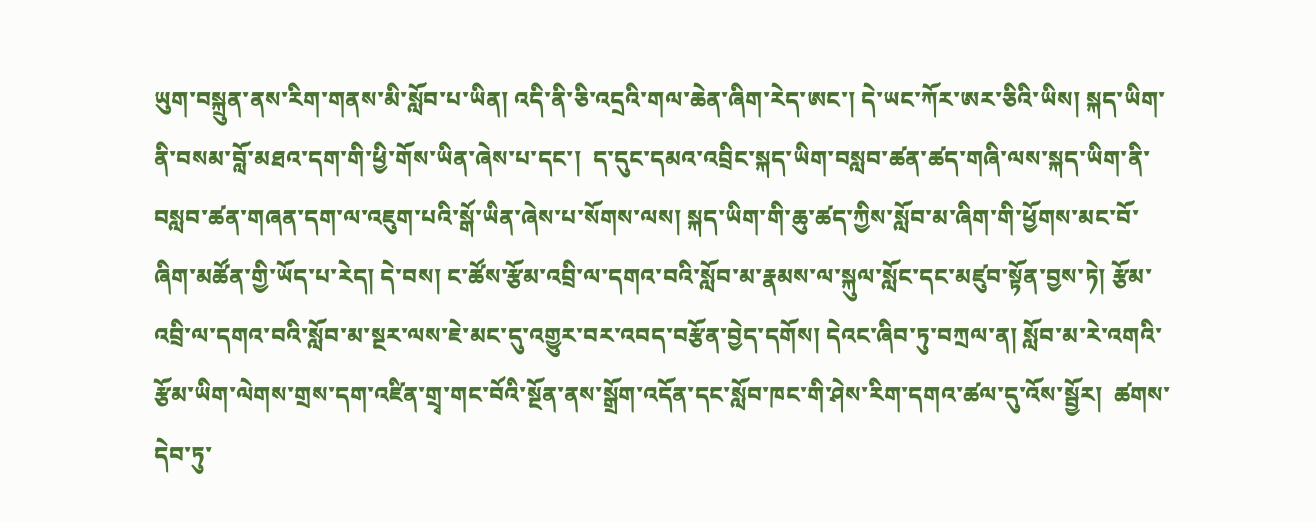ཡུག་བསྐྲུན་ནས་རིག་གནས་མི་སློབ་པ་ཡིན། འདི་ནི་ཅི་འདྲའི་གལ་ཆེན་ཞིག་རེད་ཨང་། དེ་ཡང་ཀོར་ཨར་ཅིའི་ཡིས། སྐད་ཡིག་ནི་བསམ་བློ་མཐའ་དག་གི་ཕྱི་གོས་ཡིན་ཞེས་པ་དང་།  ད་དུང་དམའ་འབྲིང་སྐད་ཡིག་བསླབ་ཚན་ཚད་གཞི་ལས་སྐད་ཡིག་ནི་བསླབ་ཚན་གཞན་དག་ལ་འཇུག་པའི་སྒོ་ཡིན་ཞེས་པ་སོགས་ལས། སྐད་ཡིག་གི་ཆུ་ཚད་ཀྱིས་སློབ་མ་ཞིག་གི་ཕྱོགས་མང་བོ་ཞིག་མཚོན་གྱི་ཡོད་པ་རེད། དེ་བས། ང་ཚོས་རྩོམ་འབྲི་ལ་དགའ་བའི་སློབ་མ་རྣམས་ལ་སྐུལ་སློང་དང་མཛུབ་སྟོན་བྱས་ཏེ། རྩོམ་འབྲི་ལ་དགའ་བའི་སློབ་མ་སྔར་ལས་ཇེ་མང་དུ་འགྱུར་བར་འབད་བརྩོན་བྱེད་དགོས། དེའང་ཞིབ་ཏུ་བཀྲལ་ན། སློབ་མ་རེ་འགའི་རྩོམ་ཡིག་ལེགས་གྲས་དག་འཛིན་གྲྭ་གང་བོའི་སྔོན་ནས་སྒྲོག་འདོན་དང་སློབ་ཁང་གི་ཤེས་རིག་དགའ་ཚལ་དུ་འོས་སྦྱོར།  ཚགས་དེབ་ཏུ་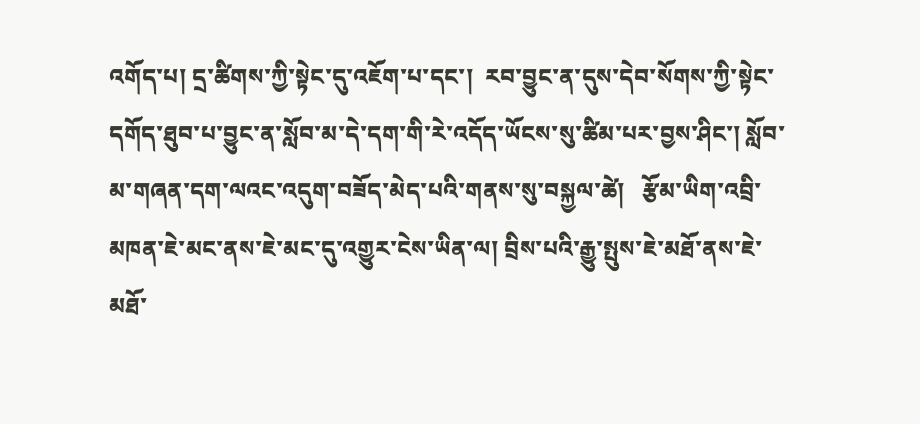འགོད་པ། དྲ་ཚིགས་ཀྱི་སྟེང་དུ་འཇོག་པ་དང་།  རབ་བྱུང་ན་དུས་དེབ་སོགས་ཀྱི་སྟེང་དགོད་ཐུབ་པ་བྱུང་ན་སློབ་མ་དེ་དག་གི་རེ་འདོད་ཡོངས་སུ་ཚིམ་པར་བྱས་ཤིང་། སློབ་མ་གཞན་དག་ལའང་འདུག་བཟོད་མེད་པའི་གནས་སུ་བསྐྱལ་ཚེ།   རྩོམ་ཡིག་འབྲི་མཁན་ཇེ་མང་ནས་ཇེ་མང་དུ་འགྱུར་ངེས་ཡིན་ལ། བྲིས་པའི་རྒྱུ་སྤུས་ཇེ་མཐོ་ནས་ཇེ་མཐོ་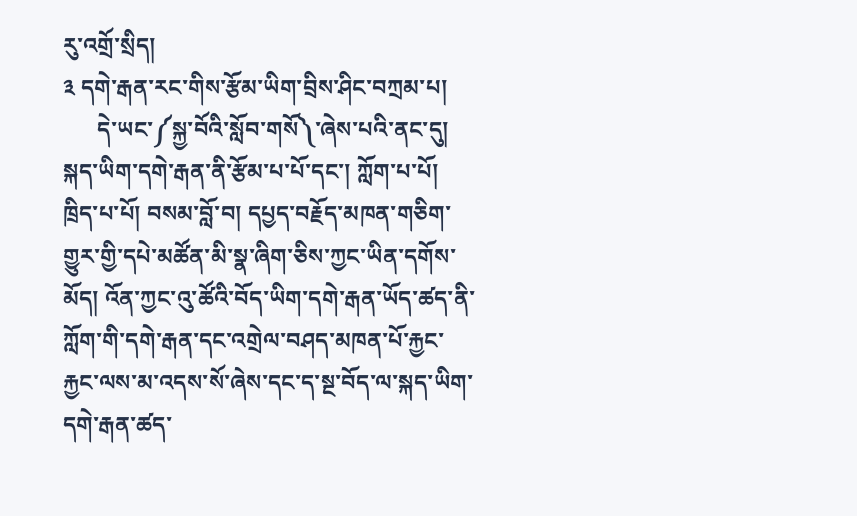རུ་འགྲོ་སྲིད།
༣ དགེ་རྒན་རང་གིས་རྩོམ་ཡིག་བྲིས་ཤིང་བཀྲམ་པ།
      དེ་ཡང་༼སྐྱ་བོའི་སློབ་གསོ༽་ཞེས་པའི་ནང་དུ། སྐད་ཡིག་དགེ་རྒན་ནི་རྩོམ་པ་པོ་དང་། ཀློག་པ་པོ། ཁྲིད་པ་པོ། བསམ་བློ་བ། དཔྱད་བརྗོད་མཁན་གཅིག་གྱུར་གྱི་དཔེ་མཚོན་མི་སྣ་ཞིག་ཅིས་ཀྱང་ཡིན་དགོས་མོད། འོན་ཀྱང་འུ་ཚོའི་བོད་ཡིག་དགེ་རྒན་ཡོད་ཚད་ནི་ཀློག་གི་དགེ་རྒན་དང་འགྲེལ་བཤད་མཁན་པོ་རྐྱང་རྐྱང་ལས་མ་འདས་སོ་ཞེས་དང་ད་སྔ་བོད་ལ་སྐད་ཡིག་དགེ་རྒན་ཚད་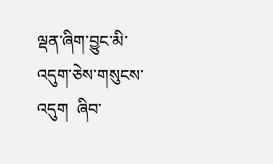ལྡན་ཞིག་བྱུང་མི་འདུག་ཅེས་གསུངས་འདུག  ཞིབ་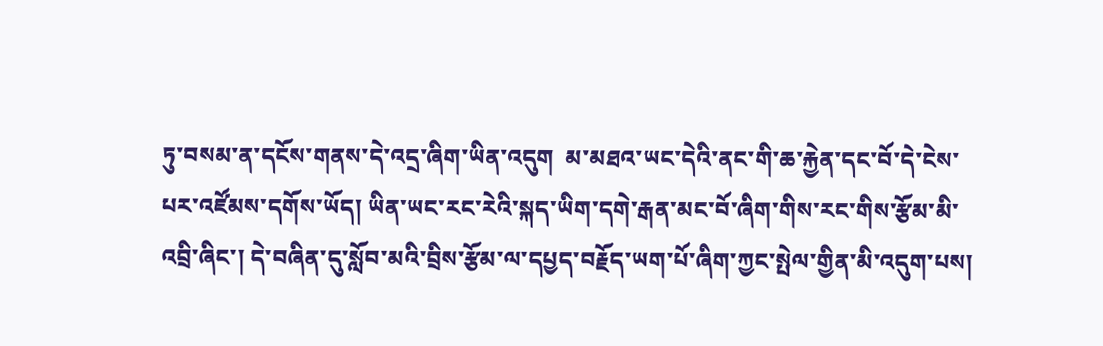ཏུ་བསམ་ན་དངོས་གནས་དེ་འདྲ་ཞིག་ཡིན་འདུག  མ་མཐའ་ཡང་དེའི་ནང་གི་ཆ་རྐྱེན་དང་བོ་དེ་ངེས་པར་འཛོམས་དགོས་ཡོད། ཡིན་ཡང་རང་རེའི་སྐད་ཡིག་དགེ་རྒན་མང་བོ་ཞིག་གིས་རང་གིས་རྩོམ་མི་འབྲི་ཞིང་། དེ་བཞིན་དུ་སློབ་མའི་བྲིས་རྩོམ་ལ་དཔྱད་བརྗོད་ཡག་པོ་ཞིག་ཀྱང་སྤེལ་གྱིན་མི་འདུག་པས།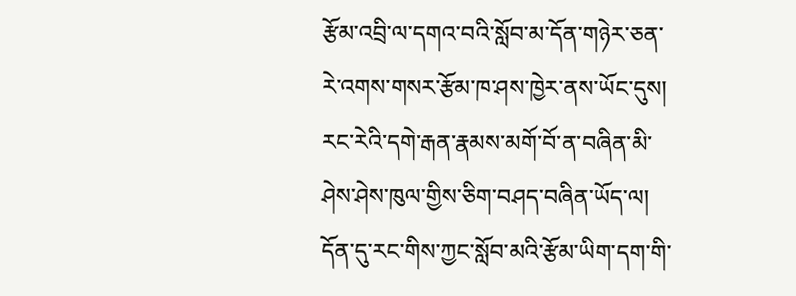རྩོམ་འབྲི་ལ་དགའ་བའི་སློབ་མ་དོན་གཉེར་ཅན་རེ་འགས་གསར་རྩོམ་ཁ་ཤས་ཁྱེར་ནས་ཡོང་དུས། རང་རེའི་དགེ་རྒན་རྣམས་མགོ་བོ་ན་བཞིན་མི་ཤེས་ཤེས་ཁུལ་གྱིས་ཅིག་བཤད་བཞིན་ཡོད་ལ། དོན་དུ་རང་གིས་ཀྱང་སློབ་མའི་རྩོམ་ཡིག་དག་གི་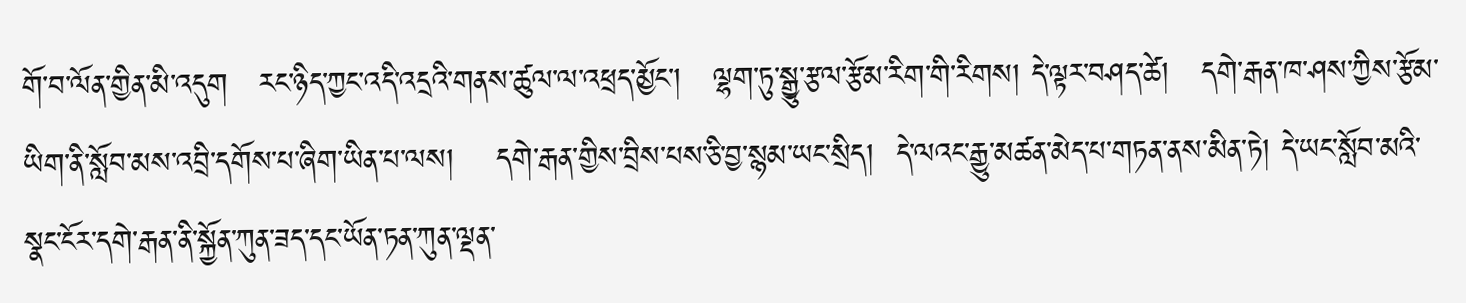གོ་བ་ལོན་གྱིན་མི་འདུག   རང་ཉིད་ཀྱང་འདི་འདྲའི་གནས་ཚུལ་ལ་འཕྲད་མྱོང་།   ལྷག་ཏུ་སྒྱུ་རྩལ་རྩོམ་རིག་གི་རིགས། དེ་ལྟར་བཤད་ཚེ།   དགེ་རྒན་ཁ་ཤས་ཀྱིས་རྩོམ་ཡིག་ནི་སློབ་མས་འབྲི་དགོས་པ་ཞིག་ཡིན་པ་ལས།    དགེ་རྒན་གྱིས་བྲིས་པས་ཅི་བྱ་སྙམ་ཡང་སྲིད།  དེ་ལའང་རྒྱུ་མཚན་མེད་པ་གཏན་ནས་མིན་ཏེ། དེ་ཡང་སློབ་མའི་སྣང་ངོར་དགེ་རྒན་ནི་སྐྱོན་ཀུན་ཟད་དང་ཡོན་ཏན་ཀུན་ལྡན་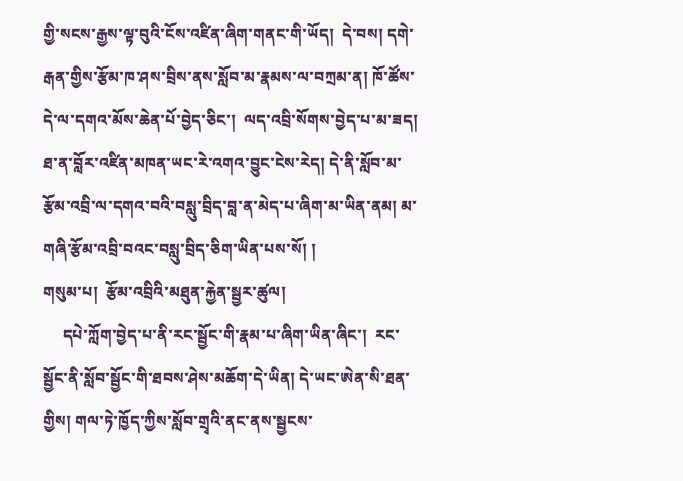གྱི་སངས་རྒྱས་ལྟ་བུའི་ངོས་འཛིན་ཞིག་གནང་གི་ཡོད།  དེ་བས། དགེ་རྒན་གྱིས་རྩོམ་ཁ་ཤས་བྲིས་ནས་སློབ་མ་རྣམས་ལ་བཀྲམ་ན། ཁོ་ཚོས་དེ་ལ་དགའ་མོས་ཆེན་པོ་བྱེད་ཅིང་།  ལད་འབྲི་སོགས་བྱེད་པ་མ་ཟད། ཐ་ན་བློར་འཛིན་མཁན་ཡང་རེ་འགའ་བྱུང་ངེས་རེད། དེ་ནི་སློབ་མ་རྩོམ་འབྲི་ལ་དགའ་བའི་བསླུ་བྲིད་བླ་ན་མེད་པ་ཞིག་མ་ཡིན་ནམ། མ་གཞི་རྩོམ་འབྲི་བའང་བསླུ་བྲིད་ཅིག་ཡིན་པས་སོ། །
གསུམ་པ།  རྩོམ་འབྲིའི་མཐུན་རྐྱེན་སྦྱར་ཚུལ།
     དཔེ་ཀློག་བྱེད་པ་ནི་རང་སྦྱོང་གི་རྣམ་པ་ཞིག་ཡིན་ཞིང་།  རང་སྦྱོང་ནི་སློབ་སྦྱོང་གི་ཐབས་ཤེས་མཆོག་དེ་ཡིན། དེ་ཡང་ཨེན་སི་ཐན་གྱིས། གལ་ཏེ་ཁྱོད་ཀྱིས་སློབ་གྲྭའི་ནང་ནས་སྦྱངས་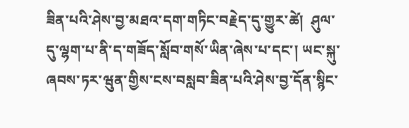ཟིན་པའི་ཤེས་བྱ་མཐའ་དག་གཏིང་བརྗེད་དུ་གྱུར་ཚེ།  ཤུལ་དུ་ལྷག་པ་ནི་ད་གཟོད་སློབ་གསོ་ཡིན་ཞེས་པ་དང་། ཡང་སྐུ་ཞབས་ཏར་ཝུན་གྱིས་ངས་བསླབ་ཟིན་པའི་ཤེས་བྱ་དོན་སྙིང་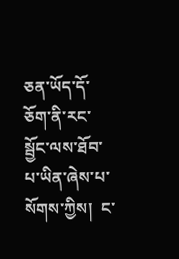ཅན་ཡོད་དོ་ཅོག་ནི་རང་སྦྱོང་ལས་ཐོབ་པ་ཡིན་ཞེས་པ་སོགས་ཀྱིས།  ང་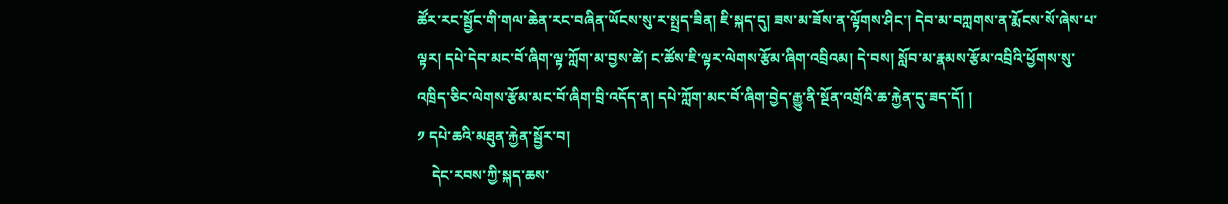ཚོར་རང་སྦྱོང་གི་གལ་ཆེན་རང་བཞིན་ཡོངས་སུ་ར་སྤྲད་ཟིན། ཇི་སྐད་དུ། ཟས་མ་ཟོས་ན་ལྟོགས་ཤིང་། དེབ་མ་བཀླགས་ན་རྨོངས་སོ་ཞེས་པ་ལྟར། དཔེ་དེབ་མང་བོ་ཞིག་ལྟ་ཀློག་མ་བྱས་ཚེ། ང་ཚོས་ཇི་ལྟར་ལེགས་རྩོམ་ཞིག་འབྲིའམ། དེ་བས། སློབ་མ་རྣམས་རྩོམ་འབྲིའི་ཕྱོགས་སུ་འཁྲིད་ཅིང་ལེགས་རྩོམ་མང་བོ་ཞིག་བྲི་འདོད་ན། དཔེ་ཀློག་མང་བོ་ཞིག་བྱེད་རྒྱུ་ནི་སྔོན་འགྲོའི་ཆ་རྐྱེན་དུ་ཟད་དོ། །
༡ དཔེ་ཆའི་མཐུན་རྐྱེན་སྦྱོར་བ།
    དེང་རབས་ཀྱི་སྐད་ཆས་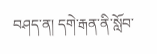བཤད་ན། དགེ་རྒན་ནི་སློབ་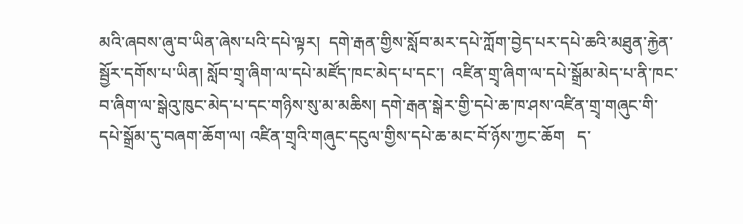མའི་ཞབས་ཞུ་བ་ཡིན་ཞེས་པའི་དཔེ་ལྟར།  དགེ་རྒན་གྱིས་སློབ་མར་དཔེ་ཀློག་བྱེད་པར་དཔེ་ཆའི་མཐུན་རྐྱེན་སྦྱོར་དགོས་པ་ཡིན། སློབ་གྲྭ་ཞིག་ལ་དཔེ་མཛོད་ཁང་མེད་པ་དང་།  འཛིན་གྲྭ་ཞིག་ལ་དཔེ་སྒྲོམ་མེད་པ་ནི་ཁང་བ་ཞིག་ལ་སྒེའུ་ཁུང་མེད་པ་དང་གཉིས་སུ་མ་མཆིས། དགེ་རྒན་སྒེར་གྱི་དཔེ་ཆ་ཁ་ཤས་འཛིན་གྲྭ་གཞུང་གི་དཔེ་སྒྲོམ་དུ་བཞག་ཆོག་ལ། འཛིན་གྲྭའི་གཞུང་དངུལ་གྱིས་དཔེ་ཆ་མང་བོ་ཉོས་ཀྱང་ཆོག   ད་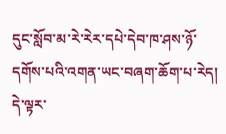དུང་སློབ་མ་རེ་རེར་དཔེ་དེབ་ཁ་ཤས་ཉོ་དགོས་པའི་འགན་ཡང་བཞག་ཆོག་པ་རེད། དེ་ལྟར་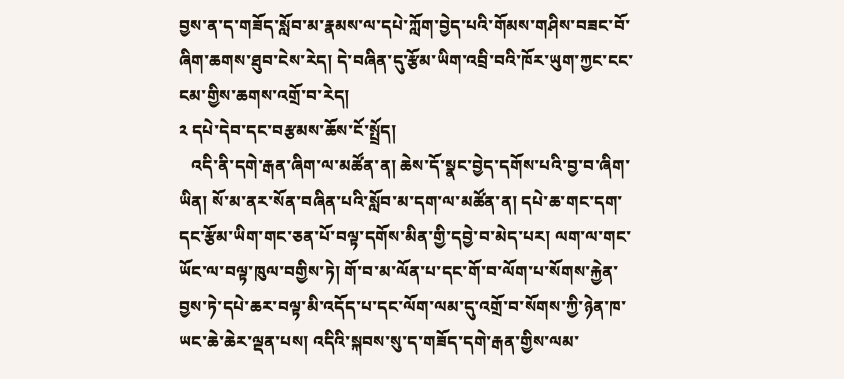བྱས་ན་ད་གཟོད་སློབ་མ་རྣམས་ལ་དཔེ་ཀློག་བྱེད་པའི་གོམས་གཤིས་བཟང་བོ་ཞིག་ཆགས་ཐུབ་ངེས་རེད། དེ་བཞིན་དུ་རྩོམ་ཡིག་འབྲི་བའི་ཁོར་ཡུག་ཀྱང་ངང་ངམ་གྱིས་ཆགས་འགྲོ་བ་རེད།
༢ དཔེ་དེབ་དང་བརྩམས་ཆོས་ངོ་སྤྲོད།
   འདི་ནི་དགེ་རྒན་ཞིག་ལ་མཚོན་ན། ཆེས་དོ་སྣང་བྱེད་དགོས་པའི་བྱ་བ་ཞིག་ཡིན། སོ་མ་ནར་སོན་བཞིན་པའི་སློབ་མ་དག་ལ་མཚོན་ན། དཔེ་ཆ་གང་དག་དང་རྩོམ་ཡིག་གང་ཅན་པོ་བལྟ་དགོས་མིན་གྱི་དབྱེ་བ་མེད་པར། ལག་ལ་གང་ཡོང་ལ་བལྟ་ཁུལ་བགྱིས་ཏེ། གོ་བ་མ་ལོན་པ་དང་གོ་བ་ལོག་པ་སོགས་རྐྱེན་བྱས་ཏེ་དཔེ་ཆར་བལྟ་མི་འདོད་པ་དང་ལོག་ལམ་དུ་འགྲོ་བ་སོགས་ཀྱི་ཉེན་ཁ་ཡང་ཆེ་ཆེར་ལྡན་པས། འདིའི་སྐབས་སུ་ད་གཟོད་དགེ་རྒན་གྱིས་ལམ་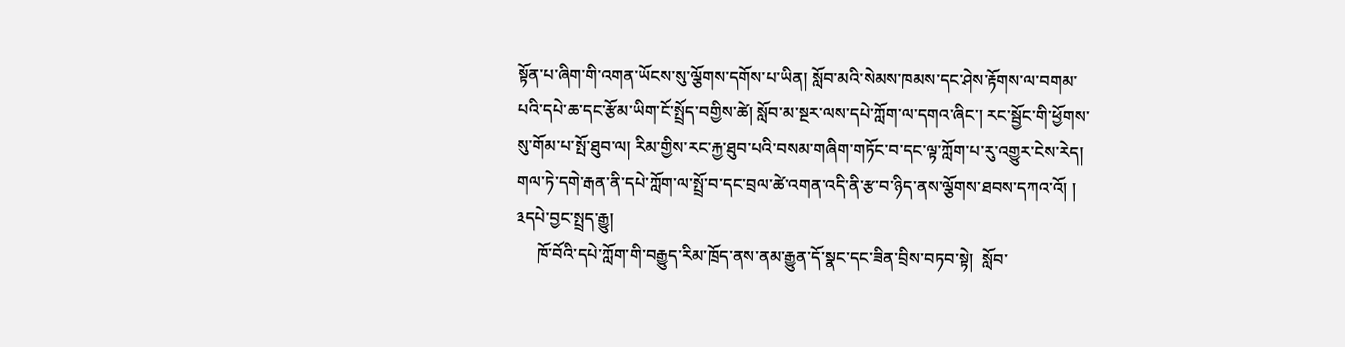སྟོན་པ་ཞིག་གི་འགན་ཡོངས་སུ་ལྕོགས་དགོས་པ་ཡིན། སློབ་མའི་སེམས་ཁམས་དང་ཤེས་རྟོགས་ལ་བགམ་པའི་དཔེ་ཆ་དང་རྩོམ་ཡིག་ངོ་སྤྲོད་བགྱིས་ཚེ། སློབ་མ་སྔར་ལས་དཔེ་ཀློག་ལ་དགའ་ཞིང་། རང་སྦྱོང་གི་ཕྱོགས་སུ་གོམ་པ་སྤོ་ཐུབ་ལ། རིམ་གྱིས་རང་རྐྱ་ཐུབ་པའི་བསམ་གཞིག་གཏོང་བ་དང་ལྟ་ཀློག་པ་རུ་འགྱུར་ངེས་རེད། གལ་ཏེ་དགེ་རྒན་ནི་དཔེ་ཀློག་ལ་སྤྲོ་བ་དང་བྲལ་ཚེ་འགན་འདི་ནི་རྩ་བ་ཉིད་ནས་ལྕོགས་ཐབས་དཀའ་འོ། །
༣དཔེ་བྱང་སྤྲད་རྒྱུ།
     ཁོ་བོའི་དཔེ་ཀློག་གི་བརྒྱུད་རིམ་ཁྲོད་ནས་ནམ་རྒྱུན་དོ་སྣང་དང་ཟིན་བྲིས་བཏབ་སྟེ།  སློབ་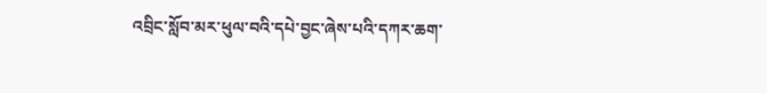འབྲིང་སློབ་མར་ཕུལ་བའི་དཔེ་བྱང་ཞེས་པའི་དཀར་ཆག་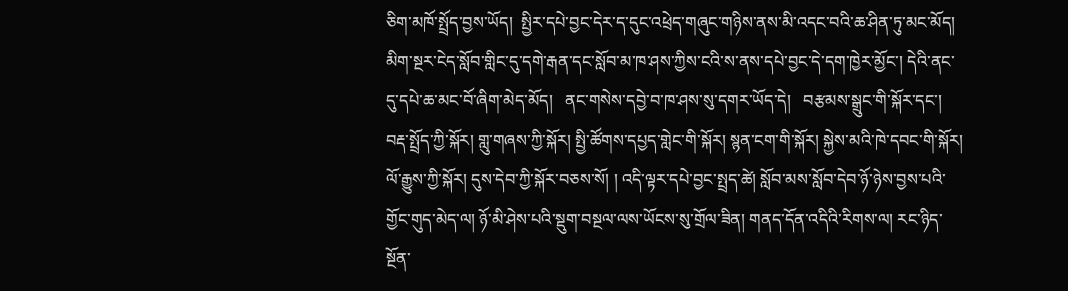ཅིག་མཁོ་སྤྲོད་བྱས་ཡོད།  སྤྱིར་དཔེ་བྱང་དེར་ད་དུང་འཕྲེད་གཞུང་གཉིས་ནས་མི་འདང་བའི་ཆ་ཤིན་ཏུ་མང་མོད།  མིག་སྔར་ངེད་སློབ་གླིང་དུ་དགེ་རྒན་དང་སློབ་མ་ཁ་ཤས་ཀྱིས་ངའི་ས་ནས་དཔེ་བྱང་དེ་དག་ཁྱེར་མྱོང་། དེའི་ནང་དུ་དཔེ་ཆ་མང་བོ་ཞིག་མེད་མོད།   ནང་གསེས་དབྱེ་བ་ཁ་ཤས་སུ་དགར་ཡོད་དེ།   བརྩམས་སྒྲུང་གི་སྐོར་དང་། བརྡ་སྤྲོད་ཀྱི་སྐོར། གླུ་གཞས་ཀྱི་སྐོར། སྤྱི་ཚོགས་དཔྱད་གླེང་གི་སྐོར། སྙན་ངག་གི་སྐོར། སྐྱེས་མའི་ཁེ་དབང་གི་སྐོར། ལོ་རྒྱུས་ཀྱི་སྐོར། དུས་དེབ་ཀྱི་སྐོར་བཅས་སོ། ། འདི་ལྟར་དཔེ་བྱང་སྤྲད་ཚེ། སློབ་མས་སློབ་དེབ་ཉོ་ཉེས་བྱས་པའི་གྱོང་གུད་མེད་ལ། ཉོ་མི་ཤེས་པའི་སྡུག་བསྔལ་ལས་ཡོངས་སུ་གྲོལ་ཟིན། གནད་དོན་འདིའི་རིགས་ལ། རང་ཉིད་སྔོན་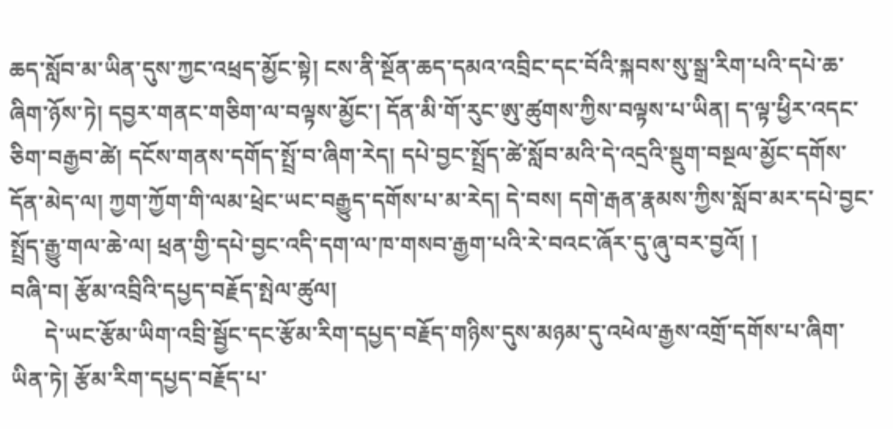ཆད་སློབ་མ་ཡིན་དུས་ཀྱང་འཕྲད་མྱོང་སྟེ། ངས་ནི་སྔོན་ཆད་དམའ་འབྲིང་དང་བོའི་སྐབས་སུ་སྒྲ་རིག་པའི་དཔེ་ཆ་ཞིག་ཉོས་ཏེ། དབྱར་གནང་གཅིག་ལ་བལྟས་མྱོང་། དོན་མི་གོ་རུང་ཨུ་ཚུགས་ཀྱིས་བལྟས་པ་ཡིན། ད་ལྟ་ཕྱིར་འདང་ཅིག་བརྒྱབ་ཚེ། དངོས་གནས་དགོད་སྤྲོ་བ་ཞིག་རེད། དཔེ་བྱང་སྤྲོད་ཚེ་སློབ་མའི་དེ་འདྲའི་སྡུག་བསྔལ་མྱོང་དགོས་དོན་མེད་ལ། ཀྱག་ཀྱོག་གི་ལམ་ཕྲེང་ཡང་བརྒྱུད་དགོས་པ་མ་རེད། དེ་བས། དགེ་རྒན་རྣམས་ཀྱིས་སློབ་མར་དཔེ་བྱང་སྤྲོད་རྒྱུ་གལ་ཆེ་ལ། ཕྲན་གྱི་དཔེ་བྱང་འདི་དག་ལ་ཁ་གསབ་རྒྱག་པའི་རེ་བའང་ཞོར་དུ་ཞུ་བར་བྱའོ། །
བཞི་བ། རྩོམ་འབྲིའི་དཔྱད་བརྗོད་སྤེལ་ཚུལ།
      དེ་ཡང་རྩོམ་ཡིག་འབྲི་སྦྱོང་དང་རྩོམ་རིག་དཔྱད་བརྗོད་གཉིས་དུས་མཉམ་དུ་འཕེལ་རྒྱས་འགྲོ་དགོས་པ་ཞིག་ཡིན་ཏེ། རྩོམ་རིག་དཔྱད་བརྗོད་པ་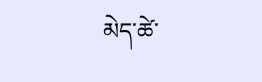མེད་ཚེ་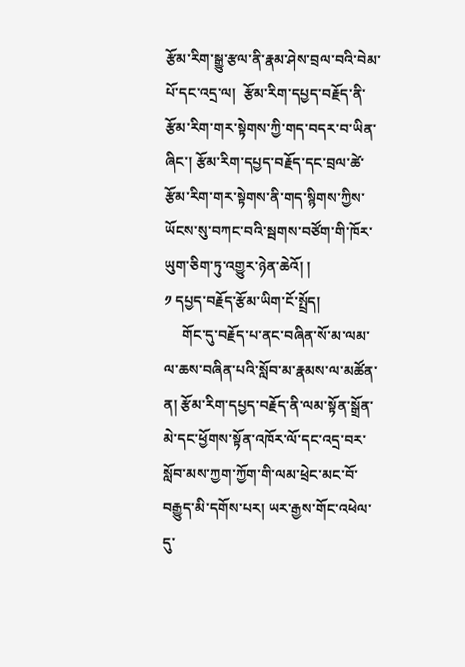རྩོམ་རིག་སྒྱུ་རྩལ་ནི་རྣམ་ཤེས་བྲལ་བའི་བེམ་པོ་དང་འདྲ་ལ།  རྩོམ་རིག་དཔྱད་བརྗོད་ནི་རྩོམ་རིག་གར་སྟེགས་ཀྱི་གད་བདར་བ་ཡིན་ཞིང་། རྩོམ་རིག་དཔྱད་བརྗོད་དང་བྲལ་ཚེ་རྩོམ་རིག་གར་སྟེགས་ནི་གད་སྙིགས་ཀྱིས་ཡོངས་སུ་བཀང་བའི་སྦགས་བཙོག་གི་ཁོར་ཡུག་ཅིག་ཏུ་འགྱུར་ཉེན་ཆེའོ། །
༡ དཔྱད་བརྗོད་རྩོམ་ཡིག་ངོ་སྤྲོད།
     གོང་དུ་བརྗོད་པ་ནང་བཞིན་སོ་མ་ལམ་ལ་ཆས་བཞིན་པའི་སློབ་མ་རྣམས་ལ་མཚོན་ན། རྩོམ་རིག་དཔྱད་བརྗོད་ནི་ལམ་སྟོན་སྒྲོན་མེ་དང་ཕྱོགས་སྟོན་འཁོར་ལོ་དང་འདྲ་བར་སློབ་མས་ཀྱག་ཀྱོག་གི་ལམ་ཕྲེང་མང་བོ་བརྒྱུད་མི་དགོས་པར། ཡར་རྒྱས་གོང་འཕེལ་དུ་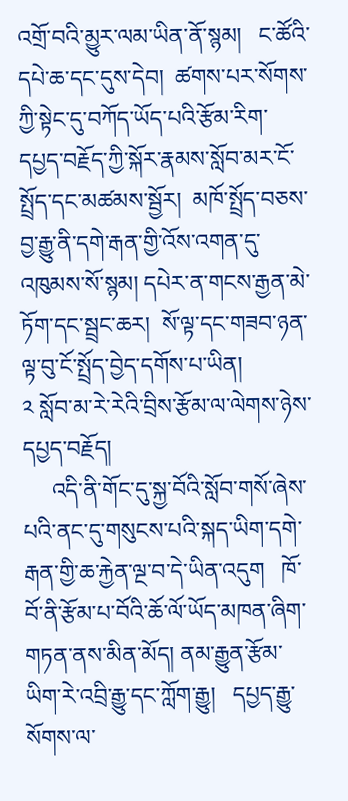འགྲོ་བའི་མྱུར་ལམ་ཡིན་ནོ་སྙམ།   ང་ཚོའི་དཔེ་ཆ་དང་དུས་དེབ།  ཚགས་པར་སོགས་ཀྱི་སྟེང་དུ་བཀོད་ཡོད་པའི་རྩོམ་རིག་དཔྱད་བརྗོད་ཀྱི་སྐོར་རྣམས་སློབ་མར་ངོ་སྤྲོད་དང་མཚམས་སྦྱོར།  མཁོ་སྤྲོད་བཅས་བྱ་རྒྱུ་ནི་དགེ་རྒན་གྱི་འོས་འགན་དུ་འཁུམས་སོ་སྙམ། དཔེར་ན་གངས་རྒྱན་མེ་ཏོག་དང་སྦྲང་ཆར།  སོ་ལྟ་དང་གཟབ་ཉན་ལྟ་བུ་ངོ་སྤྲོད་བྱེད་དགོས་པ་ཡིན།
༢ སློབ་མ་རེ་རེའི་བྲིས་རྩོམ་ལ་ལེགས་ཉེས་དཔྱད་བརྗོད།
     འདི་ནི་གོང་དུ་སྐྱ་བོའི་སློབ་གསོ་ཞེས་པའི་ནང་དུ་གསུངས་པའི་སྐད་ཡིག་དགེ་རྒན་གྱི་ཆ་རྐྱེན་ལྔ་བ་དེ་ཡིན་འདུག   ཁོ་བོ་ནི་རྩོམ་པ་བོའི་ཆོ་ལོ་ཡོད་མཁན་ཞིག་གཏན་ནས་མིན་མོད། ནམ་རྒྱུན་རྩོམ་ཡིག་རེ་འབྲི་རྒྱུ་དང་ཀློག་རྒྱུ།   དཔྱད་རྒྱུ་སོགས་ལ་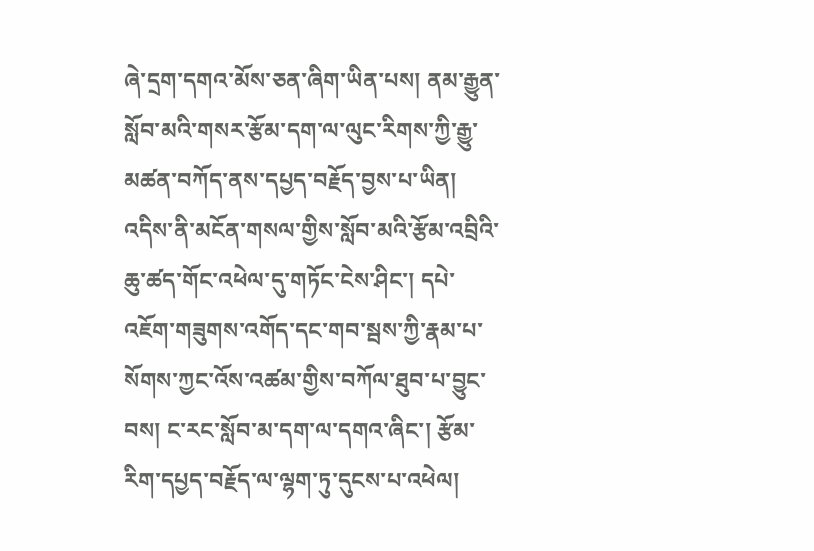ཞེ་དྲག་དགའ་མོས་ཅན་ཞིག་ཡིན་པས། ནམ་རྒྱུན་སློབ་མའི་གསར་རྩོམ་དག་ལ་ལུང་རིགས་ཀྱི་རྒྱུ་མཚན་བཀོད་ནས་དཔྱད་བརྗོད་བྱས་པ་ཡིན། འདིས་ནི་མངོན་གསལ་གྱིས་སློབ་མའི་རྩོམ་འབྲིའི་ཆུ་ཚད་གོང་འཕེལ་དུ་གཏོང་ངེས་ཤིང་། དཔེ་འཇོག་གཟུགས་འགོད་དང་གབ་སྦས་ཀྱི་རྣམ་པ་སོགས་ཀྱང་འོས་འཚམ་གྱིས་བཀོལ་ཐུབ་པ་བྱུང་བས། ང་རང་སློབ་མ་དག་ལ་དགའ་ཞིང་། རྩོམ་རིག་དཔྱད་བརྗོད་ལ་ལྷག་ཏུ་དུངས་པ་འཕེལ།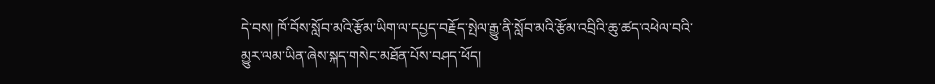དེ་བས། ཁོ་བོས་སློབ་མའི་རྩོམ་ཡིག་ལ་དཔྱད་བརྗོད་སྤེལ་རྒྱུ་ནི་སློབ་མའི་རྩོམ་འབྲིའི་ཆུ་ཚད་འཕེལ་བའི་མྱུར་ལམ་ཡིན་ཞེས་སྐད་གསེང་མཐོན་པོས་བཤད་ཕོད།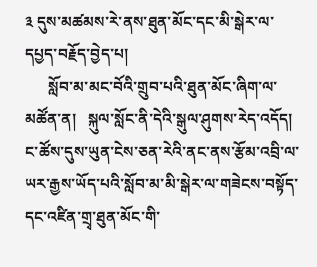༣ དུས་མཚམས་རེ་ནས་ཐུན་མོང་དང་མི་སྒེར་ལ་དཔྱད་བརྗོད་བྱེད་པ།
      སློབ་མ་མང་བོའི་གྲུབ་པའི་ཐུན་མོང་ཞིག་ལ་མཚོན་ན།   སྐུལ་སློང་ནི་དེའི་སྒུལ་ཤུགས་རེད་འདོད། ང་ཚོས་དུས་ཡུན་ངེས་ཅན་རེའི་ནང་ནས་རྩོམ་འབྲི་ལ་ཡར་རྒྱས་ཡོད་པའི་སློབ་མ་མི་སྒེར་ལ་གཟེངས་བསྟོད་དང་འཛིན་གྲྭ་ཐུན་མོང་གི་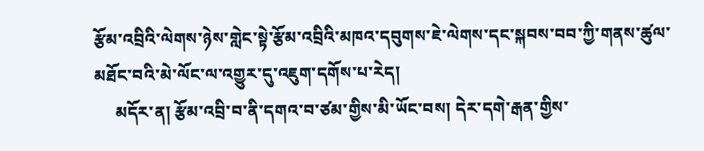རྩོམ་འབྲིའི་ལེགས་ཉེས་གླེང་སྟེ་རྩོམ་འབྲིའི་མཁའ་དབུགས་ཇེ་ལེགས་དང་སྐབས་བབ་ཀྱི་གནས་ཚུལ་མཐོང་བའི་མེ་ལོང་ལ་འགྱུར་དུ་འཇུག་དགོས་པ་རེད།
     མདོར་ན། རྩོམ་འབྲི་བ་ནི་དགའ་བ་ཙམ་གྱིས་མི་ཡོང་བས། དེར་དགེ་རྒན་གྱིས་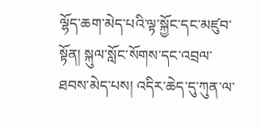ལྷོད་ཆག་མེད་པའི་ལྟ་སྐྱོང་དང་མཛུབ་སྟོན། སྐུལ་སློང་སོགས་དང་འབྲལ་ཐབས་མེད་པས། འདིར་ཆེད་དུ་ཀུན་ལ་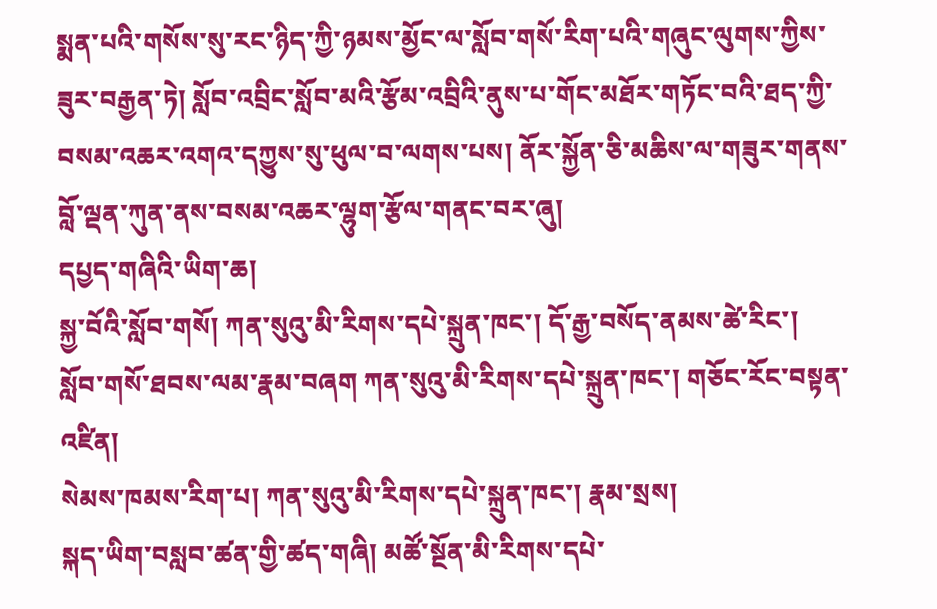སྨན་པའི་གསོས་སུ་རང་ཉིད་ཀྱི་ཉམས་མྱོང་ལ་སློབ་གསོ་རིག་པའི་གཞུང་ལུགས་ཀྱིས་ཟུར་བརྒྱན་ཏེ། སློབ་འབྲིང་སློབ་མའི་རྩོམ་འབྲིའི་ནུས་པ་གོང་མཐོར་གཏོང་བའི་ཐད་ཀྱི་བསམ་འཆར་འགའ་དཀྱུས་སུ་ཕུལ་བ་ལགས་པས། ནོར་སྐྱོན་ཅི་མཆིས་ལ་གཟུར་གནས་བློ་ལྡན་ཀུན་ནས་བསམ་འཆར་ལྷུག་རྩོལ་གནང་བར་ཞུ།
དཔྱད་གཞིའི་ཡིག་ཆ།
སྐྱ་བོའི་སློབ་གསོ། ཀན་སུའུ་མི་རིགས་དཔེ་སྐྲུན་ཁང་། དོ་རྒྱ་བསོད་ནམས་ཚེ་རིང་།
སློབ་གསོ་ཐབས་ལམ་རྣམ་བཞག ཀན་སུའུ་མི་རིགས་དཔེ་སྐྲུན་ཁང་། གཅོང་རོང་བསྟན་འཛིན།
སེམས་ཁམས་རིག་པ། ཀན་སུའུ་མི་རིགས་དཔེ་སྐྲུན་ཁང་། རྣམ་སྲས།
སྐད་ཡིག་བསླབ་ཚན་གྱི་ཚད་གཞི། མཚོ་སྔོན་མི་རིགས་དཔེ་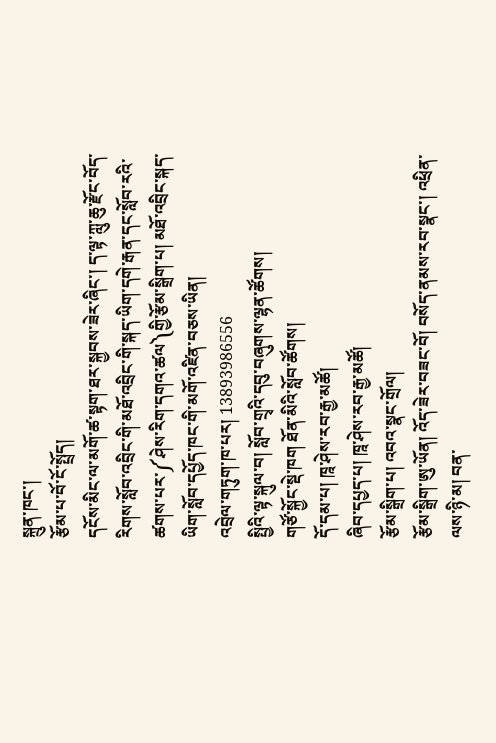སྐྲུན་ཁང་།
རྩོམ་པ་བོ་ངོ་སྤྲོད།
དངོས་མིང་ལ་མགོ་ཚ་སྟག་ཐར་སྐྱབས་ཟེར་ཞིང་། ད་ལྟ་ཀླུ་ཆུ་རྫོང་བོད་རིགས་སློབ་འབྲིང་གི་མཐོ་འབྲིང་གི་སྐད་ཡིག་དགེ་རྒན་དང་སློབ་རའི་ཚགས་པར་༼ཤེས་རིག་དགའ་ཚལ༽གྱི་རྩོམ་སྒྲིག་པ། མཐོ་འབྲིང་སྐད་ཡིག་སློབ་དཔྱོད་ཁང་གི་མགོ་འཛིན་བཅས་ཡིན།
འབྲེལ་གཏུག་ཁ་པར། 13893986556
སྤྱིའི་ལྟ་སྐུལ་བ། སློབ་གྲྭའི་དབུ་བཞུགས་ལྷན་ཚོགས།
གཙོ་སྐྱོང་སྡེ་ཁག ཐོན་མིའི་སློབ་ཚོགས།
དོ་དམ་པ། ཁཱ་ཤེས་རབ་རྒྱ་མཚོ།
ཞིབ་དཔྱད་པ། ཁཱ་ཤེས་རབ་རྒྱ་མཚོ།
རྩོམ་སྒྲིག་པ། འབའ་སྣང་གྲོལ།
རྩོམ་སྒྲིག་ཨུ་ཡོན། འོད་ཟེར་བཟང་བོ། བསོད་ནམས་རབ་སྣང་། འཕྲིན་ལས་ཉི་མ། བན་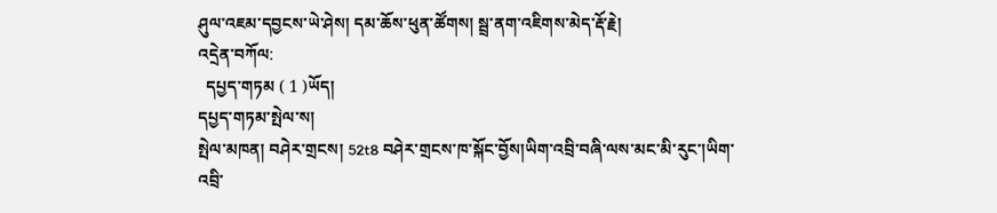ཤུལ་འཇམ་དབྱངས་ཡེ་ཤེས། དམ་ཆོས་ཕུན་ཚོགས། སྦྲ་ནག་འཇིགས་མེད་རྡོ་རྗེ།
འདྲེན་བཀོལ:
  དཔྱད་གཏམ ( 1 )ཡོད།
དཔྱད་གཏམ་སྤེལ་ས།
སྤེལ་མཁན། བཤེར་གྲངས། 52t8 བཤེར་གྲངས་ཁ་སྐོང་བྱོས།ཡིག་འབྲི་བཞི་ལས་མང་མི་རུང་།ཡིག་འབྲི་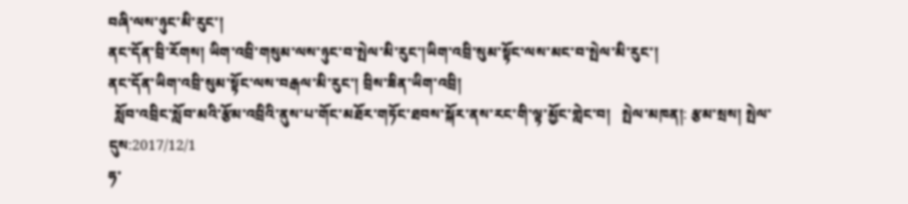བཞི་ལས་ཉུང་མི་རུང་།
ནང་དོན་བྲི་རོགས། ཡིག་འབྲི་གསུམ་ལས་ཉུང་བ་སྤེལ་མི་རུང་།ཡིག་འབྲི་སུམ་སྟོང་ལས་མང་བ་སྤེལ་མི་རུང་།
ནང་དོན་ཡིག་འབྲི་སུམ་སྟོང་ལས་བརྒལ་མི་རུང་། བྲིས་ཟིན་ཡིག་འབྲི།
  སློབ་འབྲིང་སློབ་མའི་རྩོམ་འབྲིའི་ནུས་པ་གོང་མཐོར་གཏོང་ཐབས་སྐོར་ནས་རང་གི་ལྟ་མྱོང་གླེང་བ།   སྤེལ་མཁན།: རྩམ་སྲས། སྤེལ་དུས:2017/12/1
ཧ་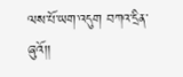ལས་པོ་ཡག་འདུག བཀའ་དྲིན་ཞུའོ།།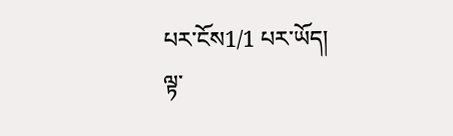པར་ངོས1/1 པར་ཡོད།
ལྟ་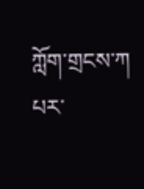ཀློག་གྲངས་ཀ
པར་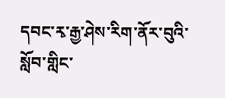དབང་རྭ་རྒྱ་ཤེས་རིག་ནོར་བུའི་སློབ་གླིང་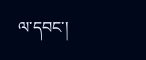ལ་དབང་།